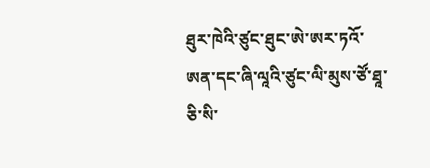ཐུར་ཁེའི་ཙུང་ཐུང་ཨེ་ཨར་ཏའོ་ཨན་དང་ཞི་ལཱའི་ཙུང་ལི་མུས་ཙོ་ཐཱ་ཅི་སི་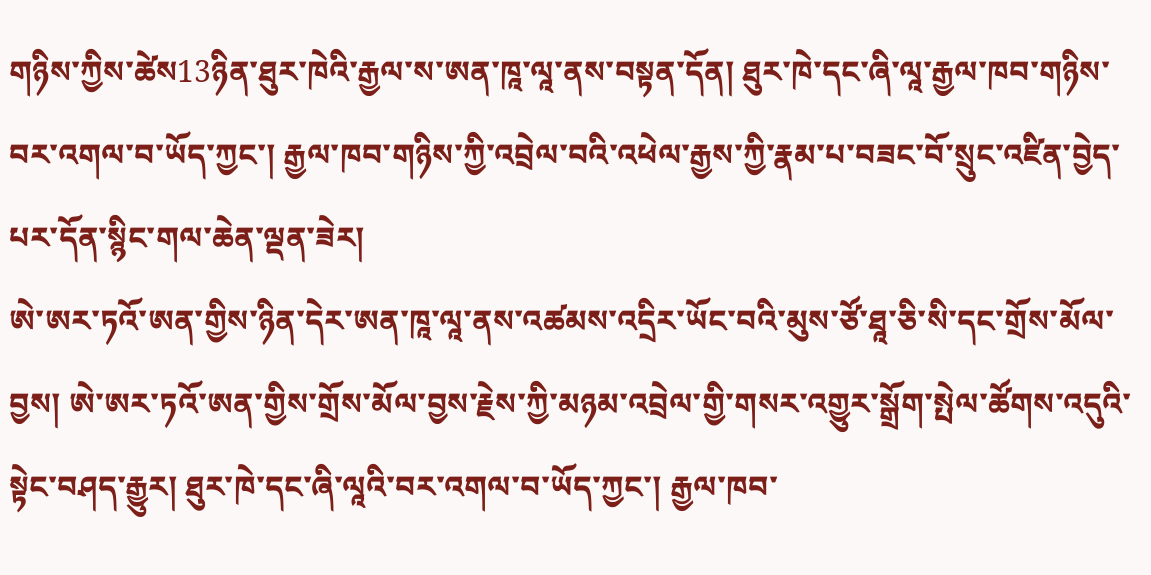གཉིས་ཀྱིས་ཚེས13ཉིན་ཐུར་ཁེའི་རྒྱལ་ས་ཨན་ཁཱ་ལཱ་ནས་བསྟན་དོན། ཐུར་ཁེ་དང་ཞི་ལཱ་རྒྱལ་ཁབ་གཉིས་བར་འགལ་བ་ཡོད་ཀྱང་། རྒྱལ་ཁབ་གཉིས་ཀྱི་འབྲེལ་བའི་འཕེལ་རྒྱས་ཀྱི་རྣམ་པ་བཟང་བོ་སྲུང་འཛིན་བྱེད་པར་དོན་སྙིང་གལ་ཆེན་ལྡན་ཟེར།
ཨེ་ཨར་ཏའོ་ཨན་གྱིས་ཉིན་དེར་ཨན་ཁཱ་ལཱ་ནས་འཚམས་འདྲིར་ཡོང་བའི་མུས་ཙོ་ཐཱ་ཅི་སི་དང་གྲོས་མོལ་བྱས། ཨེ་ཨར་ཏའོ་ཨན་གྱིས་གྲོས་མོལ་བྱས་རྗེས་ཀྱི་མཉམ་འབྲེལ་གྱི་གསར་འགྱུར་སྒྲོག་སྤེལ་ཚོགས་འདུའི་སྟེང་བཤད་རྒྱུར། ཐུར་ཁེ་དང་ཞི་ལཱའི་བར་འགལ་བ་ཡོད་ཀྱང་། རྒྱལ་ཁབ་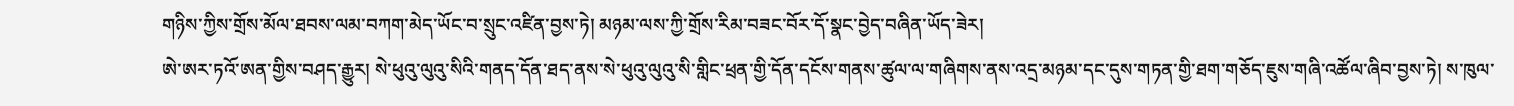གཉིས་ཀྱིས་གྲོས་མོལ་ཐབས་ལམ་བཀག་མེད་ཡོང་བ་སྲུང་འཛིན་བྱས་ཏེ། མཉམ་ལས་ཀྱི་གྲོས་རིམ་བཟང་བོར་དོ་སྣང་བྱེད་བཞིན་ཡོད་ཟེར།
ཨེ་ཨར་ཏའོ་ཨན་གྱིས་བཤད་རྒྱུར། སེ་ཕུའུ་ལུའུ་སིའི་གནད་དོན་ཐད་ནས་སེ་ཕུའུ་ལུའུ་སི་གླིང་ཕྲན་གྱི་དོན་དངོས་གནས་ཚུལ་ལ་གཞིགས་ནས་འདྲ་མཉམ་དང་དུས་གཏན་གྱི་ཐག་གཅོད་ཇུས་གཞི་འཚོལ་ཞིབ་བྱས་ཏེ། ས་ཁུལ་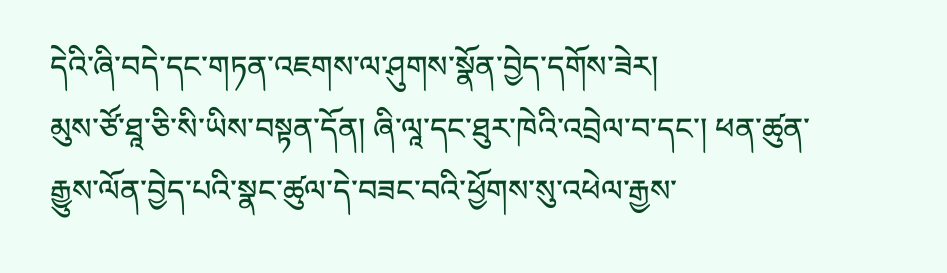དེའི་ཞི་བདེ་དང་གཏན་འཇགས་ལ་ཤུགས་སྣོན་བྱེད་དགོས་ཟེར།
མུས་ཙོ་ཐཱ་ཅི་སི་ཡིས་བསྟན་དོན། ཞི་ལཱ་དང་ཐུར་ཁེའི་འབྲེལ་བ་དང་། ཕན་ཚུན་རྒྱུས་ལོན་བྱེད་པའི་སྣང་ཚུལ་དེ་བཟང་བའི་ཕྱོགས་སུ་འཕེལ་རྒྱས་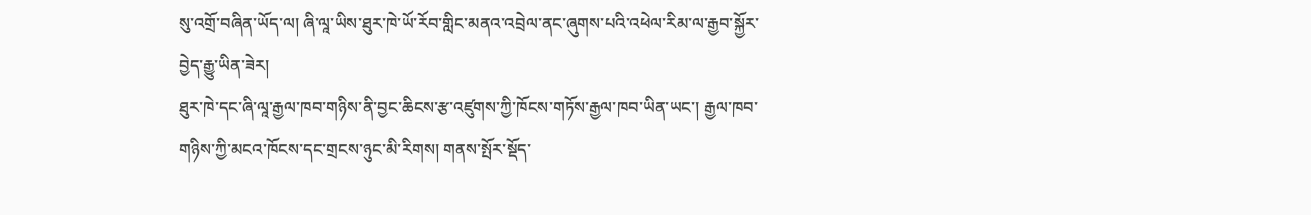སུ་འགྲོ་བཞིན་ཡོད་ལ། ཞི་ལཱ་ཡིས་ཐུར་ཁེ་ཡོ་རོབ་གླིང་མནའ་འབྲེལ་ནང་ཞུགས་པའི་འཕེལ་རིམ་ལ་རྒྱབ་སྐྱོར་བྱེད་རྒྱུ་ཡིན་ཟེར།
ཐུར་ཁེ་དང་ཞི་ལཱ་རྒྱལ་ཁབ་གཉིས་ནི་བྱང་ཆིངས་རྩ་འཛུགས་ཀྱི་ཁོངས་གཏོས་རྒྱལ་ཁབ་ཡིན་ཡང་། རྒྱལ་ཁབ་གཉིས་ཀྱི་མངའ་ཁོངས་དང་གྲངས་ཉུང་མི་རིགས། གནས་སྤོར་སྡོད་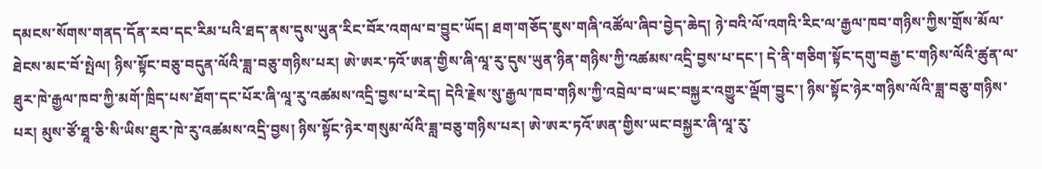དམངས་སོགས་གནད་དོན་རབ་དང་རིམ་པའི་ཐད་ནས་དུས་ཡུན་རིང་བོར་འགལ་བ་བྱུང་ཡོད། ཐག་གཅོད་ཇུས་གཞི་འཚོལ་ཞིབ་བྱེད་ཆེད། ཉེ་བའི་ལོ་འགའི་རིང་ལ་རྒྱལ་ཁབ་གཉིས་ཀྱིས་གྲོས་མོལ་ཐེངས་མང་བོ་སྤེལ། ཉིས་སྟོང་བཅུ་བདུན་ལོའི་ཟླ་བཅུ་གཉིས་པར། ཨེ་ཨར་ཏའོ་ཨན་གྱིས་ཞི་ལཱ་རུ་དུས་ཡུན་ཉིན་གཉིས་ཀྱི་འཚམས་འདྲི་བྱས་པ་དང་། དེ་ནི་གཅིག་སྟོང་དགུ་བརྒྱ་ང་གཉིས་ལོའི་ཚུན་ལ་ཐུར་ཁེ་རྒྱལ་ཁབ་ཀྱི་མགོ་ཁྲིད་པས་ཐོག་དང་པོར་ཞི་ལཱ་རུ་འཚམས་འདྲི་བྱས་པ་རེད། དེའི་རྗེས་སུ་རྒྱལ་ཁབ་གཉིས་ཀྱི་འབྲེལ་བ་ཡང་བསྐྱར་འགྱུར་ལྡོག་བྱུང་། ཉིས་སྟོང་ཉེར་གཉིས་ལོའི་ཟླ་བཅུ་གཉིས་པར། མུས་ཙོ་ཐཱ་ཅི་སི་ཡིས་ཐུར་ཁེ་རུ་འཚམས་འདྲི་བྱས། ཉིས་སྟོང་ཉེར་གསུམ་ལོའི་ཟླ་བཅུ་གཉིས་པར། ཨེ་ཨར་ཏའོ་ཨན་གྱིས་ཡང་བསྐྱར་ཞི་ལཱ་རུ་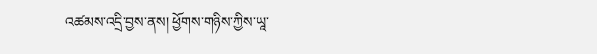འཚམས་འདྲི་བྱས་ནས། ཕྱོགས་གཉིས་ཀྱིས་ཡཱ་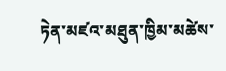ཏེན་མཛའ་མཐུན་ཁྱིམ་མཚེས་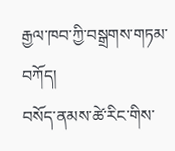རྒྱལ་ཁབ་ཀྱི་བསྒྲགས་གཏམ་བཀོད།
བསོད་ནམས་ཚེ་རིང་གིས་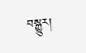བསྒྱུར།